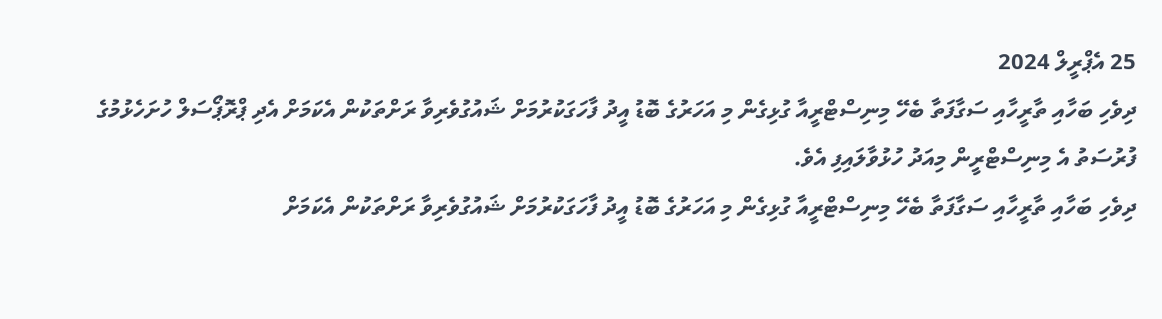25 އެޕްރީލް 2024
ދިވެހި ބަހާއި ތާރީހާއި ސަގާފަތާ ބެހޭ މިނިސްޓްރީއާ ގުޅިގެން މި އަހަރުގެ ބޮޑު އީދު ފާހަގަކުރުމަށް ޝައުގުވެރިވާ ރަށްތަކުން އެކަމަށް އެދި ޕްރޮޕޯސަލް ހުށަހެޅުމުގެ ފުރުސަތު އެ މިނިސްޓްރީން މިއަދު ހުޅުވާލައިފި އެވެ.
ދިވެހި ބަހާއި ތާރީހާއި ސަގާފަތާ ބެހޭ މިނިސްޓްރީއާ ގުޅިގެން މި އަހަރުގެ ބޮޑު އީދު ފާހަގަކުރުމަށް ޝައުގުވެރިވާ ރަށްތަކުން އެކަމަށް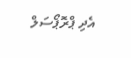އެދި ޕްރޮޕޯސަލް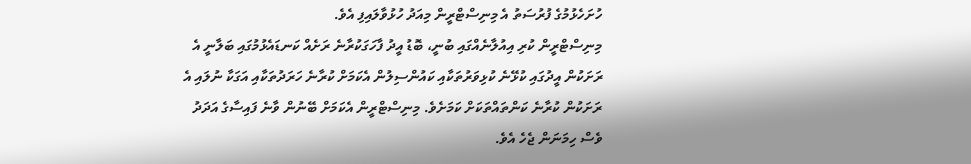ހުށަހެޅުމުގެ ފުރުސަތު އެ މިނިސްޓްރީން މިއަދު ހުޅުވާލައިފި އެވެ.
މިނިސްޓްރީން ކުރި އިއުލާނެއްގައި ބުނީ، ބޮޑު އީދު ފާހަގަކުރާނެ ރަށެއް ކަނޑައެޅުމުގައި ބަލާނީ އެ ރަށަކުން އީދުގައި ކުޅޭނެ ކުޅިވަރުތަކާއި ކައުންސިލުން އެކަމަށް ކުރާނެ ހަރަދުތަކާއި އަގަކާ ނުލައި އެ ރަށަކުން ކުރާނެ ކަންތައްތަކަށް ކަމަށެވެ. މިނިސްޓްރީން އެކަމަށް ބޭނުން ވާނެ ފައިސާގެ އަދަދު ވެސް ހިމަނަން ޖެހެ އެވެ.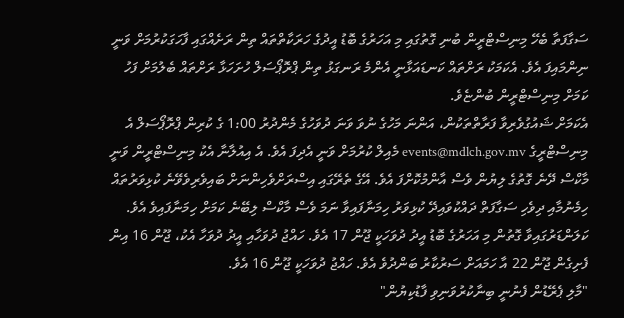ސަގާފަތާ ބެހޭ މިނިސްޓްރީން ބުނި ގޮތުގައި މި އަހަރުގެ ބޮޑު އީދުގެ ހަރަކާތްތައް ތިން ރަށެއްގައި ފާހަގަކުރުމަށް ވަނީ ނިންމައިފަ އެވެ. އެކަމަކު ރަށްތައް ކަނޑައަޅާނީ އެންމެ ރަނގަޅު ތިން ޕްރޮޕޯސަލް ހުށަހަޅާ ރަށްތައް ބެލުމަށް ފަހު ކަމަށް މިނިސްޓްރީން ބުންޏެވެ.
އެކަމަށް ޝައުގުވެރިވާ ފަރާތްތަކުން، އަންނަ މަހުގެ ނުވަ ވަނަ ދުވަހުގެ މެންދުރު 1:00 ގެ ކުރިން ޕްރޮޕޯސަލް އެ މިނިސްޓްރީގެ events@mdlch.gov.mv މެއިލް ކުރުމަށް ވަނީ އެދިފަ އެވެ. އެ އިއުލާނާ އެކު މިނިސްޓްރީން ވަނީ މާކްސް ދޭނެ ގޮތުގެ ލިޔުން ވެސް އާންމުކޮށްފަ އެވެ. އޭގެ ތެރޭގައި އިސްރަށްވެހިންނަށް ބައިވެރިވެވޭނެ ކުޅިވަރުތައް ހިމެނުމާއި ދިވެހި ސަގާފަތް ދައްކުވައިދޭ ކުޅިވަރު ހިމަނާފައިވާ ނަމަ ވެސް މާކްސް ލިބޭނެ ކަމަށް ހިމަނާފައިވެ އެވެ.
ކަލަންޑަރުގައިވާ ގޮތުން މި އަހަރުގެ ބޮޑު އީދު ދުވަހަކީ ޖޫން 17 އެވެ. ހައްޖު ދުވަހާއި އީދު ދުވަހާ އެކު، ޖޫން 16 އިން ފެށިގެން ޖޫން 22 އާ ހަމައަށް ސަރުކާރު ބަންދުވެ އެވެ. ހައްޖު ދުވަހަކީ ޖޫން 16 އެވެ.
"މާލި ޕެރޭޑުން ފެނުނީ ބިނާކުރުވަނިވި ފާޑުކިޔުން"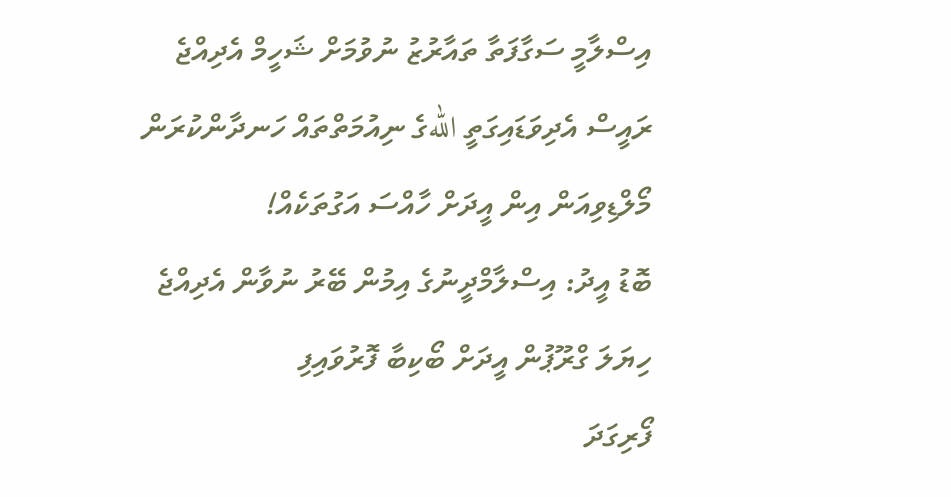އިސްލާމީ ސަގާފަތާ ތައާރުޒު ނުވުމަށް ޝަހީމް އެދިއްޖެ
ރައީސް އެދިވަޑައިގަތީ اللهގެ ނިއުމަތްތައް ހަނދާންކުރަން
މޯލްޑިވިއަން އިން އީދަށް ހާއްސަ އަގުތަކެއް!
ބޮޑު އީދު: އިސްލާމްދީނުގެ އިމުން ބޭރު ނުވާން އެދިއްޖެ
ހިޔަލަ ގްރޫޕުން އީދަށް ބޯކިބާ ފޮރުވައިފި
ފޯރިގަދަ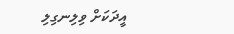އީދަކަށް ވިލިނގިލި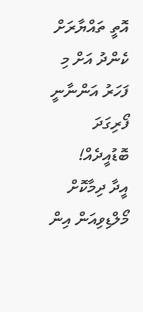އޮތީ ތައްޔާރަށް
ކެންދު އަށް މި ފަހަރު އަންނާނީ ފޯރިގަދަ ބޮޑުއީދެއް!
އީދާ ދިމާކޮށް މޯލްޑިވިއަން އިން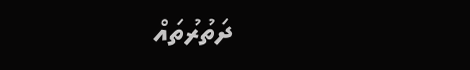ދަތުރުތައް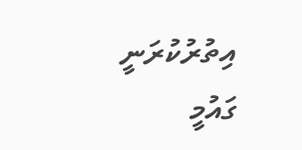އިތުރުކުރަނީ
ގައުމީ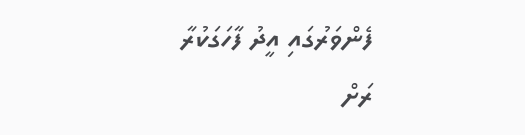ފެންވަރުގައި އީދު ފާހަގަކުރާ ރަށް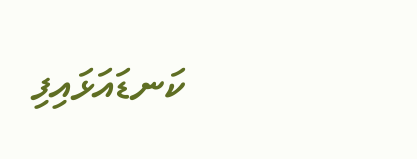ކަނޑައަޅައިފި